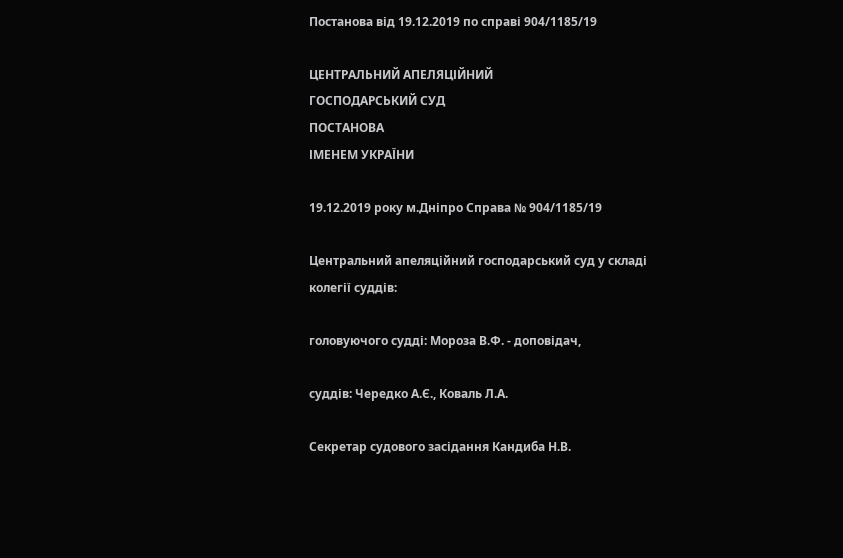Постанова від 19.12.2019 по справі 904/1185/19

ЦЕНТРАЛЬНИЙ АПЕЛЯЦІЙНИЙ
ГОСПОДАРСЬКИЙ СУД
ПОСТАНОВА
ІМЕНЕМ УКРАЇНИ

19.12.2019 року м.Дніпро Справа № 904/1185/19

Центральний апеляційний господарський суд у складі колегії суддів:

головуючого судді: Мороза В.Ф. - доповідач,

суддів: Чередко А.Є., Коваль Л.А.

Секретар судового засідання Кандиба Н.В.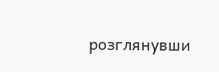розглянувши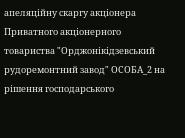апеляційну скаргу акціонера Приватного акціонерного товариства "Орджонікідзевський рудоремонтний завод" ОСОБА_2 на рішення господарського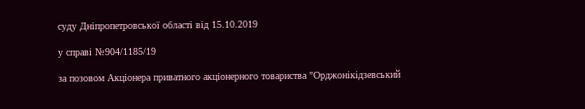суду Дніпропетровської області від 15.10.2019

у справі №904/1185/19

за позовом Акціонера приватного акціонерного товариства "Орджонікідзевський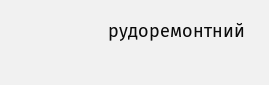рудоремонтний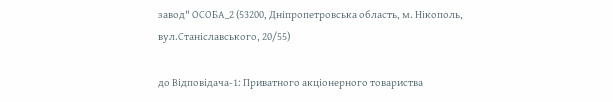завод" ОСОБА_2 (53200, Дніпропетровська область, м. Нікополь, вул.Станіславського, 20/55)

до Відповідача-1: Приватного акціонерного товариства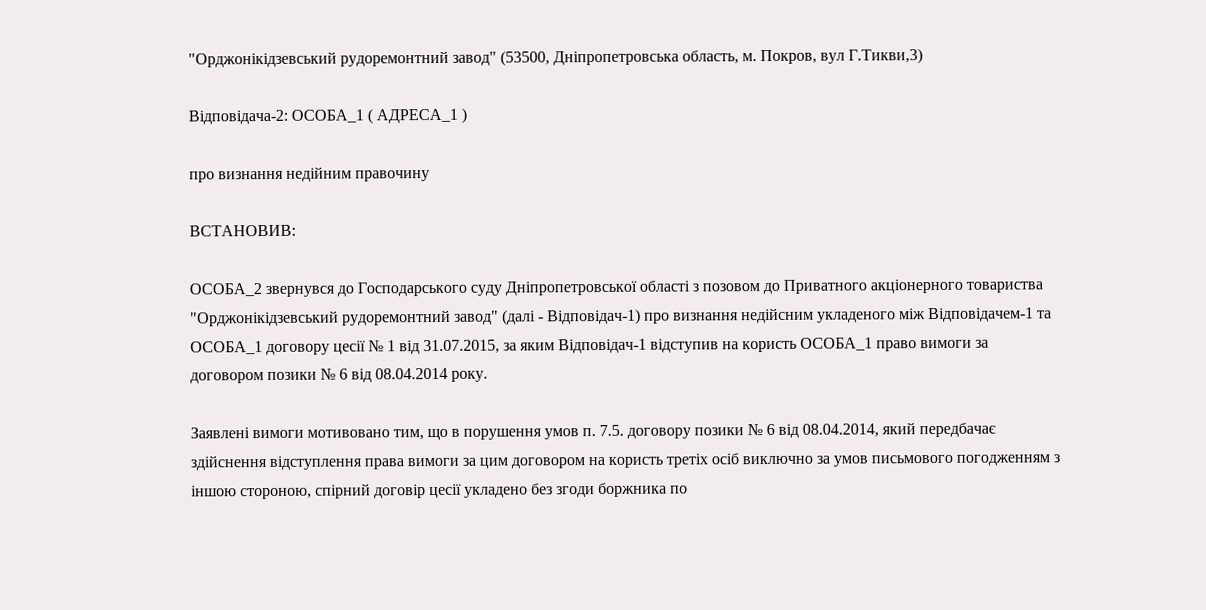"Орджонікідзевський рудоремонтний завод" (53500, Дніпропетровська область, м. Покров, вул Г.Тикви,3)

Відповідача-2: ОСОБА_1 ( АДРЕСА_1 )

про визнання недійним правочину

ВСТАНОВИВ:

ОСОБА_2 звернувся до Господарського суду Дніпропетровської області з позовом до Приватного акціонерного товариства "Орджонікідзевський рудоремонтний завод" (далі - Відповідач-1) про визнання недійсним укладеного між Відповідачем-1 та ОСОБА_1 договору цесії № 1 від 31.07.2015, за яким Відповідач-1 відступив на користь ОСОБА_1 право вимоги за договором позики № 6 від 08.04.2014 року.

Заявлені вимоги мотивовано тим, що в порушення умов п. 7.5. договору позики № 6 від 08.04.2014, який передбачає здійснення відступлення права вимоги за цим договором на користь третіх осіб виключно за умов письмового погодженням з іншою стороною, спірний договір цесії укладено без згоди боржника по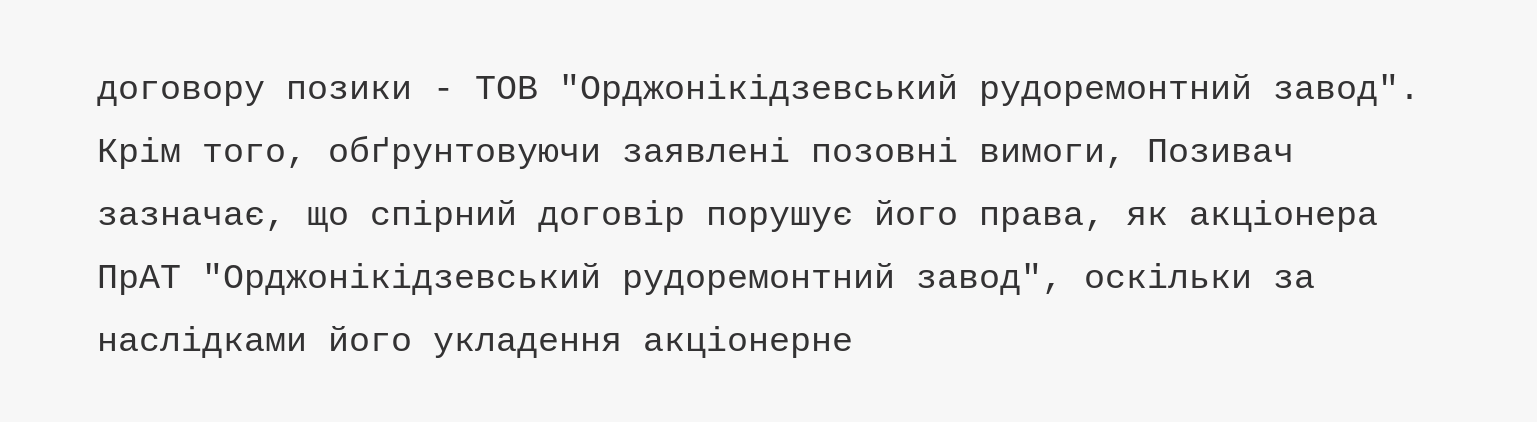договору позики - ТОВ "Орджонікідзевський рудоремонтний завод". Крім того, обґрунтовуючи заявлені позовні вимоги, Позивач зазначає, що спірний договір порушує його права, як акціонера ПрАТ "Орджонікідзевський рудоремонтний завод", оскільки за наслідками його укладення акціонерне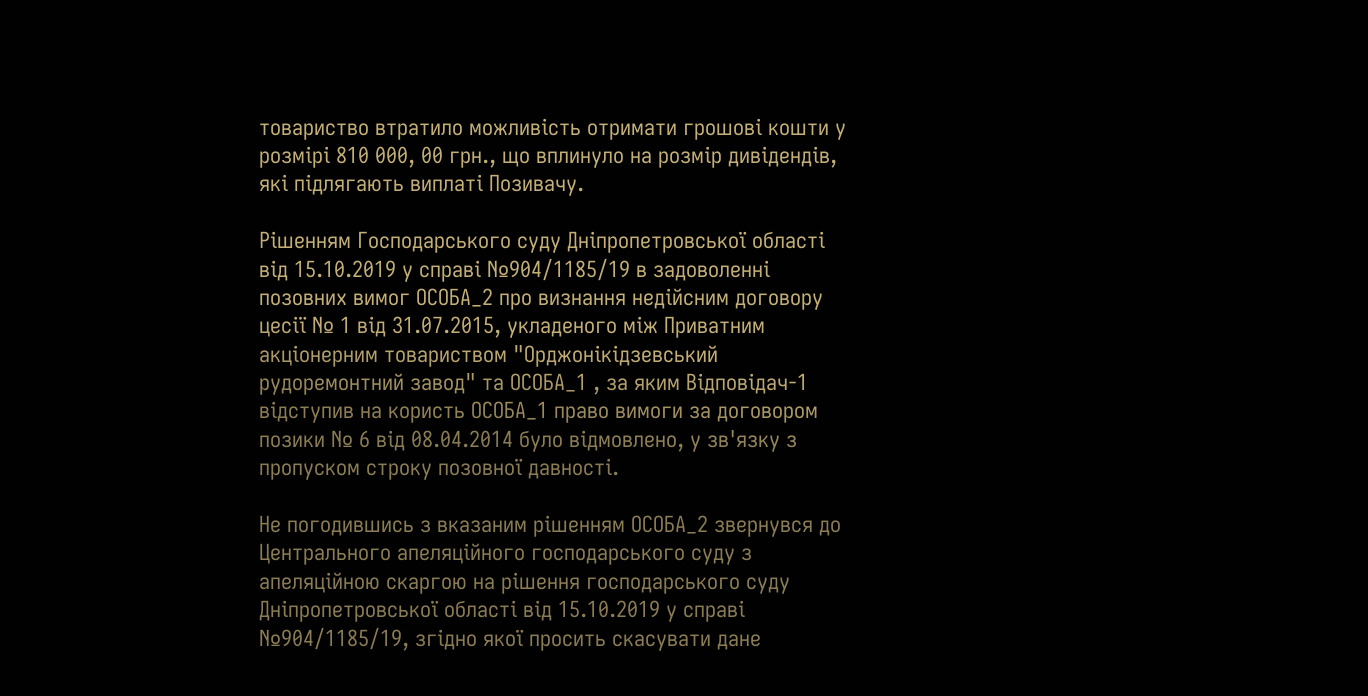товариство втратило можливість отримати грошові кошти у розмірі 810 000, 00 грн., що вплинуло на розмір дивідендів, які підлягають виплаті Позивачу.

Рішенням Господарського суду Дніпропетровської області від 15.10.2019 у справі №904/1185/19 в задоволенні позовних вимог ОСОБА_2 про визнання недійсним договору цесії № 1 від 31.07.2015, укладеного між Приватним акціонерним товариством "Орджонікідзевський рудоремонтний завод" та ОСОБА_1 , за яким Відповідач-1 відступив на користь ОСОБА_1 право вимоги за договором позики № 6 від 08.04.2014 було відмовлено, у зв'язку з пропуском строку позовної давності.

Не погодившись з вказаним рішенням ОСОБА_2 звернувся до Центрального апеляційного господарського суду з апеляційною скаргою на рішення господарського суду Дніпропетровської області від 15.10.2019 у справі №904/1185/19, згідно якої просить скасувати дане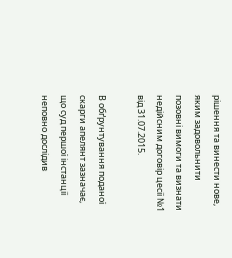рішення та винести нове, яким задовольнити позовні вимоги та визнати недійсним договір цесії №1 від 31.07.2015.

В обґрунтування поданої скарги апелянт зазначає, що суд першої інстанції неповно дослідив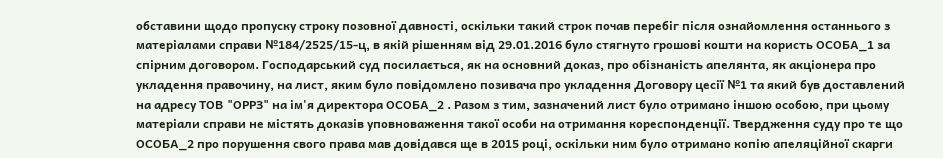обставини щодо пропуску строку позовної давності, оскільки такий строк почав перебіг після ознайомлення останнього з матеріалами справи №184/2525/15-ц, в якій рішенням від 29.01.2016 було стягнуто грошові кошти на користь ОСОБА_1 за спірним договором. Господарський суд посилається, як на основний доказ, про обізнаність апелянта, як акціонера про укладення правочину, на лист, яким було повідомлено позивача про укладення Договору цесії №1 та який був доставлений на адресу ТОВ "ОРРЗ" на ім'я директора ОСОБА_2 . Разом з тим, зазначений лист було отримано іншою особою, при цьому матеріали справи не містять доказів уповноваження такої особи на отримання кореспонденції. Твердження суду про те що ОСОБА_2 про порушення свого права мав довідався ще в 2015 році, оскільки ним було отримано копію апеляційної скарги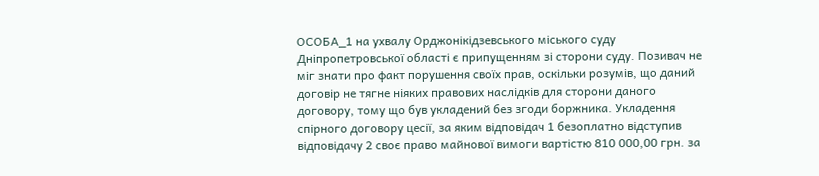ОСОБА_1 на ухвалу Орджонікідзевського міського суду Дніпропетровської області є припущенням зі сторони суду. Позивач не міг знати про факт порушення своїх прав, оскільки розумів, що даний договір не тягне ніяких правових наслідків для сторони даного договору, тому що був укладений без згоди боржника. Укладення спірного договору цесії, за яким відповідач 1 безоплатно відступив відповідачу 2 своє право майнової вимоги вартістю 810 000,00 грн. за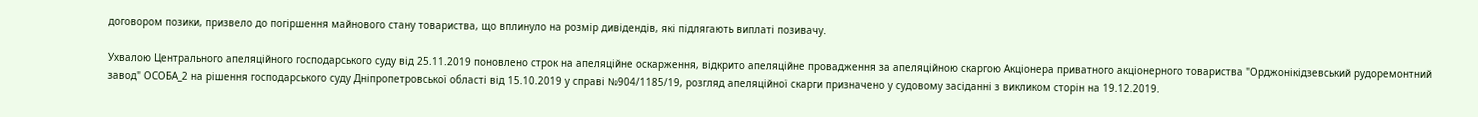договором позики, призвело до погіршення майнового стану товариства, що вплинуло на розмір дивідендів, які підлягають виплаті позивачу.

Ухвалою Центрального апеляційного господарського суду від 25.11.2019 поновлено строк на апеляційне оскарження, відкрито апеляційне провадження за апеляційною скаргою Акціонера приватного акціонерного товариства "Орджонікідзевський рудоремонтний завод" ОСОБА_2 на рішення господарського суду Дніпропетровської області від 15.10.2019 у справі №904/1185/19, розгляд апеляційної скарги призначено у судовому засіданні з викликом сторін на 19.12.2019.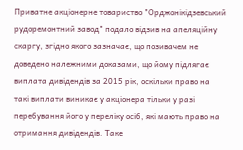Приватне акціонерне товариство "Орджонікідзевський рудоремонтний завод" подало відзив на апеляційну скаргу, згідно якого зазначає, що позивачем не доведено належними доказами, що йому підлягає виплата дивідендів за 2015 рік, оскільки право на такі виплати виникає у акціонера тільки у разі перебування його у переліку осіб, які мають право на отримання дивідендів. Таке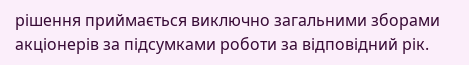рішення приймається виключно загальними зборами акціонерів за підсумками роботи за відповідний рік.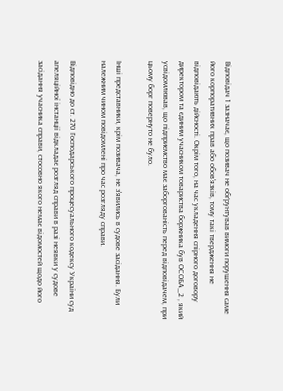Відповідач 1 зазначає, що позивач не обґрунтував вимоги порушення саме його корпоративних прав або обов'язків, тому такі твердження не відповідають дійсності. Окрім того, на час укладення спірного договору директором та єдиним учасником товариства боржника був ОСОБА_2 , який усвідомлював, що підприємство має заборгованість перед відповідачем, при цьому борг повернуто не було.

Інші представники, крім позивача, не з'явились в судове засідання. Були належним чином повідомлені про час розгляду справи.

Відповідно до ст. 270 Господарського процесуального кодексу України суд апеляційної інстанції відкладає розгляд справи в разі неявки у судове засідання учасника справи, стосовно якого немає відомостей щодо його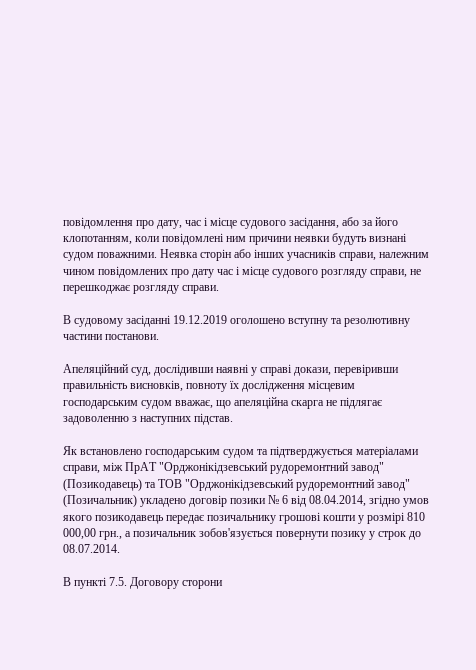повідомлення про дату, час і місце судового засідання, або за його клопотанням, коли повідомлені ним причини неявки будуть визнані судом поважними. Неявка сторін або інших учасників справи, належним чином повідомлених про дату час і місце судового розгляду справи, не перешкоджає розгляду справи.

В судовому засіданні 19.12.2019 оголошено вступну та резолютивну частини постанови.

Апеляційний суд, дослідивши наявні у справі докази, перевіривши правильність висновків, повноту їх дослідження місцевим господарським судом вважає, що апеляційна скарга не підлягає задоволенню з наступних підстав.

Як встановлено господарським судом та підтверджується матеріалами справи, між ПрАТ "Орджонікідзевський рудоремонтний завод" (Позикодавець) та ТОВ "Орджонікідзевський рудоремонтний завод" (Позичальник) укладено договір позики № 6 від 08.04.2014, згідно умов якого позикодавець передає позичальнику грошові кошти у розмірі 810 000,00 грн., а позичальник зобов'язується повернути позику у строк до 08.07.2014.

В пункті 7.5. Договору сторони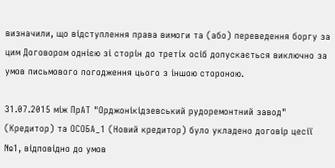визначили, що відступлення права вимоги та (або) переведення боргу за цим Договором однією зі сторін до третіх осіб допускається виключно за умов письмового погодження цього з іншою стороною.

31.07.2015 між ПрАТ "Орджонікідзевський рудоремонтний завод" (Кредитор) та ОСОБА_1 (Новий кредитор) було укладено договір цесії №1, відповідно до умов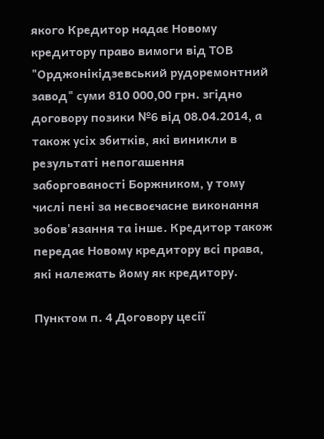якого Кредитор надає Новому кредитору право вимоги від ТОВ "Орджонікідзевський рудоремонтний завод" суми 810 000,00 грн. згідно договору позики №6 від 08.04.2014, а також усіх збитків, які виникли в результаті непогашення заборгованості Боржником, у тому числі пені за несвоєчасне виконання зобов'язання та інше. Кредитор також передає Новому кредитору всі права, які належать йому як кредитору.

Пунктом п. 4 Договору цесії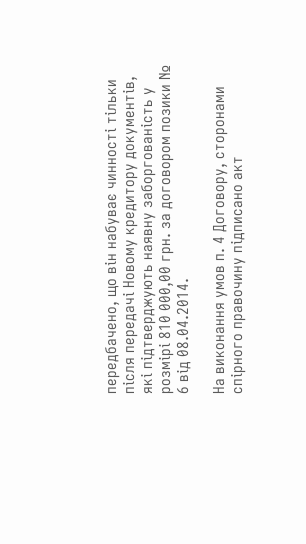передбачено, що він набуває чинності тільки після передачі Новому кредитору документів, які підтверджують наявну заборгованість у розмірі 810 000,00 грн. за договором позики № 6 від 08.04.2014.

На виконання умов п. 4 Договору, сторонами спірного правочину підписано акт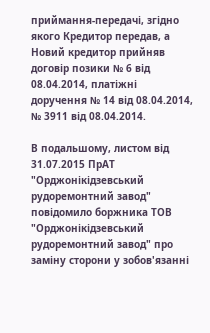приймання-передачі, згідно якого Кредитор передав, а Новий кредитор прийняв договір позики № 6 від 08.04.2014, платіжні доручення № 14 від 08.04.2014, № 3911 від 08.04.2014.

В подальшому, листом від 31.07.2015 ПрАТ "Орджонікідзевський рудоремонтний завод" повідомило боржника ТОВ "Орджонікідзевський рудоремонтний завод" про заміну сторони у зобов'язанні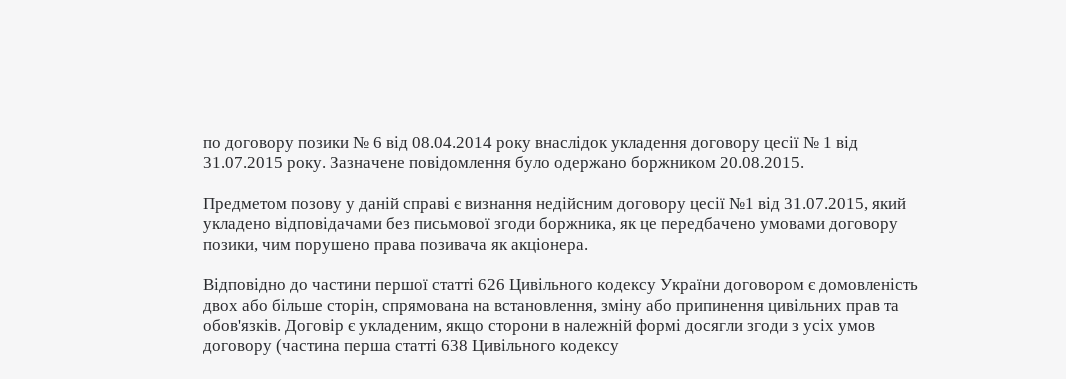по договору позики № 6 від 08.04.2014 року внаслідок укладення договору цесії № 1 від 31.07.2015 року. Зазначене повідомлення було одержано боржником 20.08.2015.

Предметом позову у даній справі є визнання недійсним договору цесії №1 від 31.07.2015, який укладено відповідачами без письмової згоди боржника, як це передбачено умовами договору позики, чим порушено права позивача як акціонера.

Відповідно до частини першої статті 626 Цивільного кодексу України договором є домовленість двох або більше сторін, спрямована на встановлення, зміну або припинення цивільних прав та обов'язків. Договір є укладеним, якщо сторони в належній формі досягли згоди з усіх умов договору (частина перша статті 638 Цивільного кодексу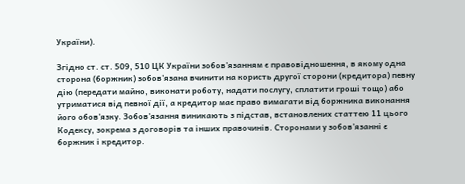України).

Згідно ст. ст. 509, 510 ЦК України зобов'язанням є правовідношення, в якому одна сторона (боржник) зобов'язана вчинити на користь другої сторони (кредитора) певну дію (передати майно, виконати роботу, надати послугу, сплатити гроші тощо) або утриматися від певної дії, а кредитор має право вимагати від боржника виконання його обов'язку. Зобов'язання виникають з підстав, встановлених статтею 11 цього Кодексу, зокрема з договорів та інших правочинів. Сторонами у зобов'язанні є боржник і кредитор.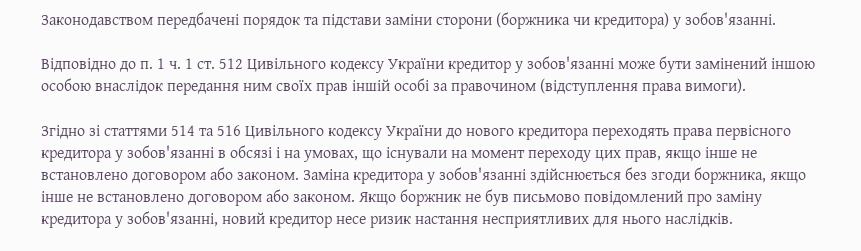Законодавством передбачені порядок та підстави заміни сторони (боржника чи кредитора) у зобов'язанні.

Відповідно до п. 1 ч. 1 ст. 512 Цивільного кодексу України кредитор у зобов'язанні може бути замінений іншою особою внаслідок передання ним своїх прав іншій особі за правочином (відступлення права вимоги).

Згідно зі статтями 514 та 516 Цивільного кодексу України до нового кредитора переходять права первісного кредитора у зобов'язанні в обсязі і на умовах, що існували на момент переходу цих прав, якщо інше не встановлено договором або законом. Заміна кредитора у зобов'язанні здійснюється без згоди боржника, якщо інше не встановлено договором або законом. Якщо боржник не був письмово повідомлений про заміну кредитора у зобов'язанні, новий кредитор несе ризик настання несприятливих для нього наслідків.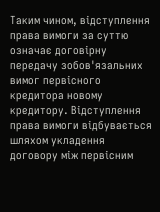Таким чином, відступлення права вимоги за суттю означає договірну передачу зобов'язальних вимог первісного кредитора новому кредитору. Відступлення права вимоги відбувається шляхом укладення договору між первісним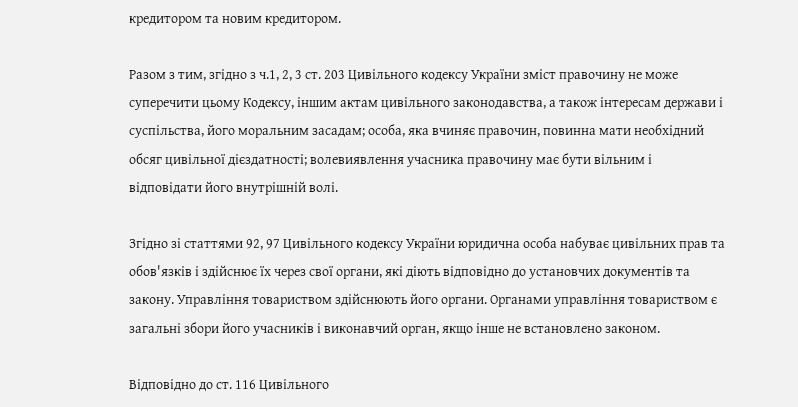кредитором та новим кредитором.

Разом з тим, згідно з ч.1, 2, 3 ст. 203 Цивільного кодексу України зміст правочину не може суперечити цьому Кодексу, іншим актам цивільного законодавства, а також інтересам держави і суспільства, його моральним засадам; особа, яка вчиняє правочин, повинна мати необхідний обсяг цивільної дієздатності; волевиявлення учасника правочину має бути вільним і відповідати його внутрішній волі.

Згідно зі статтями 92, 97 Цивільного кодексу України юридична особа набуває цивільних прав та обов'язків і здійснює їх через свої органи, які діють відповідно до установчих документів та закону. Управління товариством здійснюють його органи. Органами управління товариством є загальні збори його учасників і виконавчий орган, якщо інше не встановлено законом.

Відповідно до ст. 116 Цивільного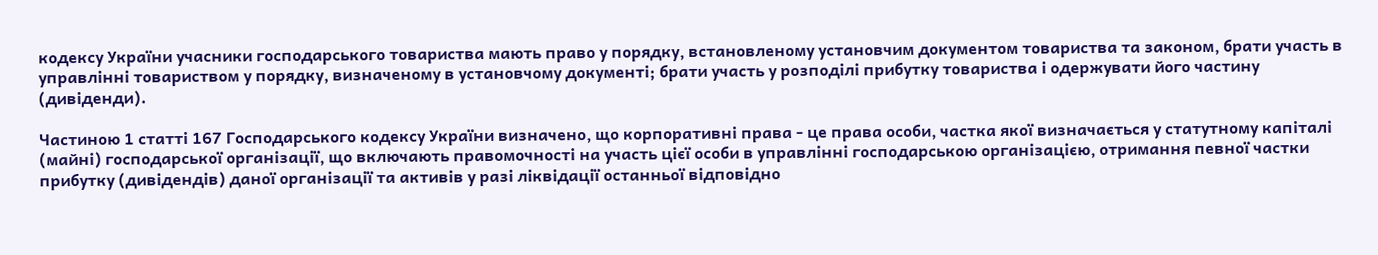кодексу України учасники господарського товариства мають право у порядку, встановленому установчим документом товариства та законом, брати участь в управлінні товариством у порядку, визначеному в установчому документі; брати участь у розподілі прибутку товариства і одержувати його частину (дивіденди).

Частиною 1 статті 167 Господарського кодексу України визначено, що корпоративні права - це права особи, частка якої визначається у статутному капіталі (майні) господарської організації, що включають правомочності на участь цієї особи в управлінні господарською організацією, отримання певної частки прибутку (дивідендів) даної організації та активів у разі ліквідації останньої відповідно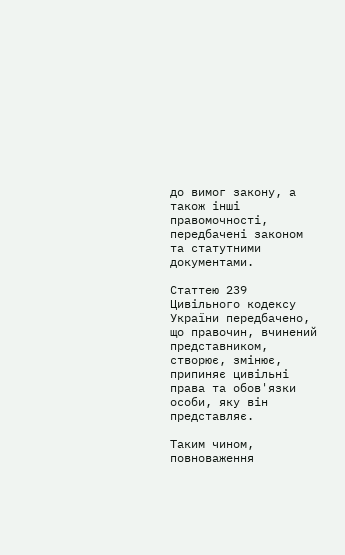до вимог закону, а також інші правомочності, передбачені законом та статутними документами.

Статтею 239 Цивільного кодексу України передбачено, що правочин, вчинений представником, створює, змінює, припиняє цивільні права та обов'язки особи, яку він представляє.

Таким чином, повноваження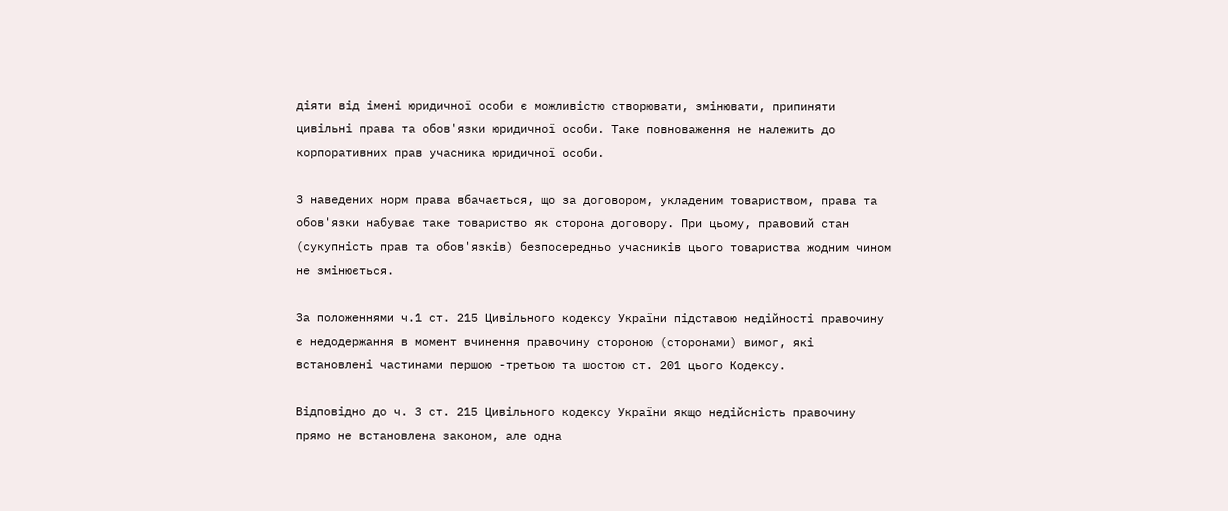діяти від імені юридичної особи є можливістю створювати, змінювати, припиняти цивільні права та обов'язки юридичної особи. Таке повноваження не належить до корпоративних прав учасника юридичної особи.

З наведених норм права вбачається, що за договором, укладеним товариством, права та обов'язки набуває таке товариство як сторона договору. При цьому, правовий стан (сукупність прав та обов'язків) безпосередньо учасників цього товариства жодним чином не змінюється.

За положеннями ч.1 ст. 215 Цивільного кодексу України підставою недійності правочину є недодержання в момент вчинення правочину стороною (сторонами) вимог, які встановлені частинами першою -третьою та шостою ст. 201 цього Кодексу.

Відповідно до ч. 3 ст. 215 Цивільного кодексу України якщо недійсність правочину прямо не встановлена законом, але одна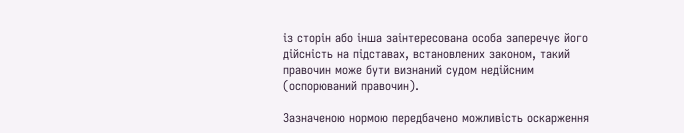із сторін або інша заінтересована особа заперечує його дійсність на підставах, встановлених законом, такий правочин може бути визнаний судом недійсним (оспорюваний правочин).

Зазначеною нормою передбачено можливість оскарження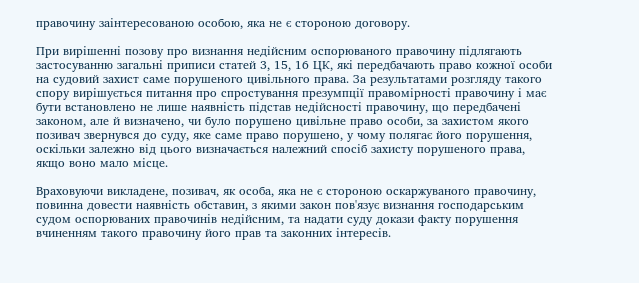правочину заінтересованою особою, яка не є стороною договору.

При вирішенні позову про визнання недійсним оспорюваного правочину підлягають застосуванню загальні приписи статей 3, 15, 16 ЦК, які передбачають право кожної особи на судовий захист саме порушеного цивільного права. За результатами розгляду такого спору вирішується питання про спростування презумпції правомірності правочину і має бути встановлено не лише наявність підстав недійсності правочину, що передбачені законом, але й визначено, чи було порушено цивільне право особи, за захистом якого позивач звернувся до суду, яке саме право порушено, у чому полягає його порушення, оскільки залежно від цього визначається належний спосіб захисту порушеного права, якщо воно мало місце.

Враховуючи викладене, позивач, як особа, яка не є стороною оскаржуваного правочину, повинна довести наявність обставин, з якими закон пов'язує визнання господарським судом оспорюваних правочинів недійсним, та надати суду докази факту порушення вчиненням такого правочину його прав та законних інтересів.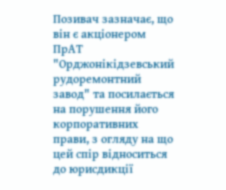Позивач зазначає, що він є акціонером ПрАТ "Орджонікідзевський рудоремонтний завод" та посилається на порушення його корпоративних прави, з огляду на що цей спір відноситься до юрисдикції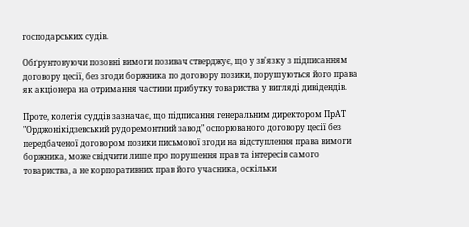господарських судів.

Обґрунтовуючи позовні вимоги позивач стверджує, що у зв'язку з підписанням договору цесії, без згоди боржника по договору позики, порушуються його права як акціонера на отримання частини прибутку товариства у вигляді дивідендів.

Проте, колегія суддів зазначає, що підписання генеральним директором ПрАТ "Орджонікідзевський рудоремонтний завод" оспорюваного договору цесії без передбаченої договором позики письмової згоди на відступлення права вимоги боржника, може свідчити лише про порушення прав та інтересів самого товариства, а не корпоративних прав його учасника, оскільки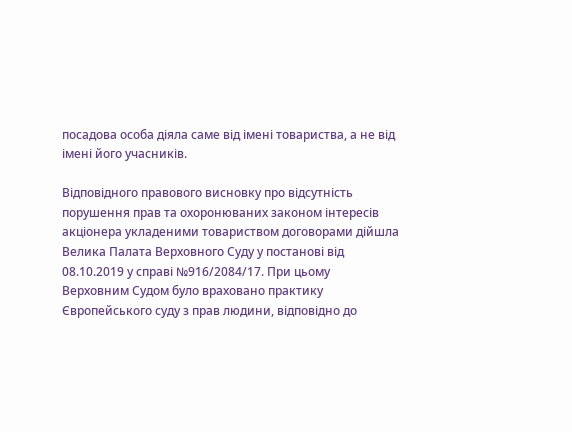посадова особа діяла саме від імені товариства, а не від імені його учасників.

Відповідного правового висновку про відсутність порушення прав та охоронюваних законом інтересів акціонера укладеними товариством договорами дійшла Велика Палата Верховного Суду у постанові від 08.10.2019 у справі №916/2084/17. При цьому Верховним Судом було враховано практику Європейського суду з прав людини, відповідно до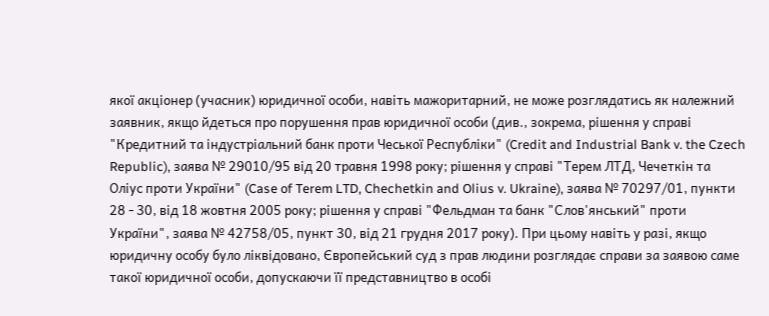якої акціонер (учасник) юридичної особи, навіть мажоритарний, не може розглядатись як належний заявник, якщо йдеться про порушення прав юридичної особи (див., зокрема, рішення у справі "Кредитний та індустріальний банк проти Чеської Республіки" (Credit and Industrial Bank v. the Czech Republic), заява № 29010/95 від 20 травня 1998 року; рішення у справі "Терем ЛТД, Чечеткін та Оліус проти України" (Case of Terem LTD, Chechetkin and Olius v. Ukraine), заява № 70297/01, пункти 28 - 30, від 18 жовтня 2005 року; рішення у справі "Фельдман та банк "Слов'янський" проти України", заява № 42758/05, пункт 30, від 21 грудня 2017 року). При цьому навіть у разі, якщо юридичну особу було ліквідовано, Європейський суд з прав людини розглядає справи за заявою саме такої юридичної особи, допускаючи її представництво в особі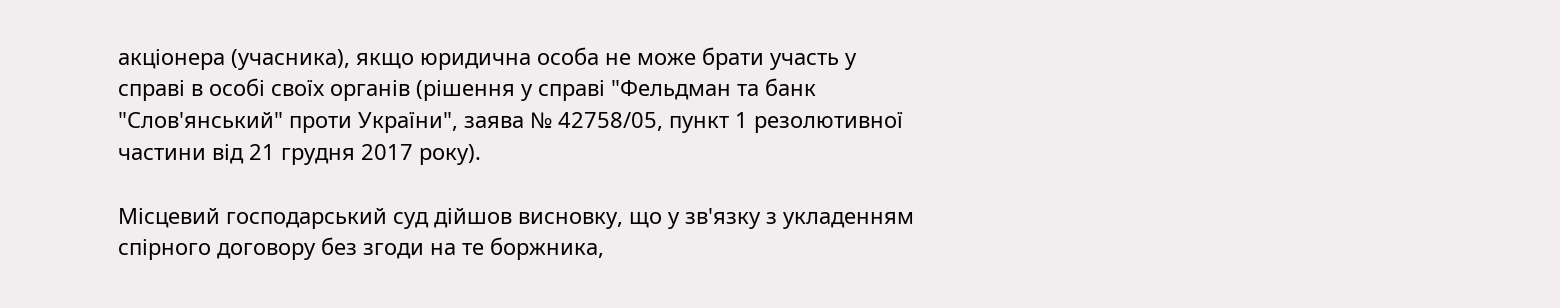акціонера (учасника), якщо юридична особа не може брати участь у справі в особі своїх органів (рішення у справі "Фельдман та банк "Слов'янський" проти України", заява № 42758/05, пункт 1 резолютивної частини від 21 грудня 2017 року).

Місцевий господарський суд дійшов висновку, що у зв'язку з укладенням спірного договору без згоди на те боржника,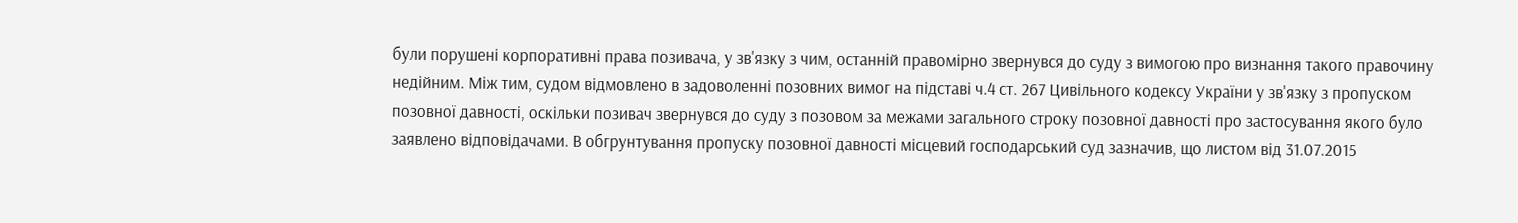були порушені корпоративні права позивача, у зв'язку з чим, останній правомірно звернувся до суду з вимогою про визнання такого правочину недійним. Між тим, судом відмовлено в задоволенні позовних вимог на підставі ч.4 ст. 267 Цивільного кодексу України у зв'язку з пропуском позовної давності, оскільки позивач звернувся до суду з позовом за межами загального строку позовної давності про застосування якого було заявлено відповідачами. В обгрунтування пропуску позовної давності місцевий господарський суд зазначив, що листом від 31.07.2015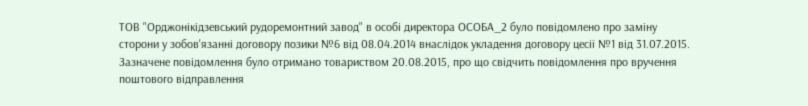ТОВ "Орджонікідзевський рудоремонтний завод" в особі директора ОСОБА_2 було повідомлено про заміну сторони у зобов'язанні договору позики №6 від 08.04.2014 внаслідок укладення договору цесії №1 від 31.07.2015. Зазначене повідомлення було отримано товариством 20.08.2015, про що свідчить повідомлення про вручення поштового відправлення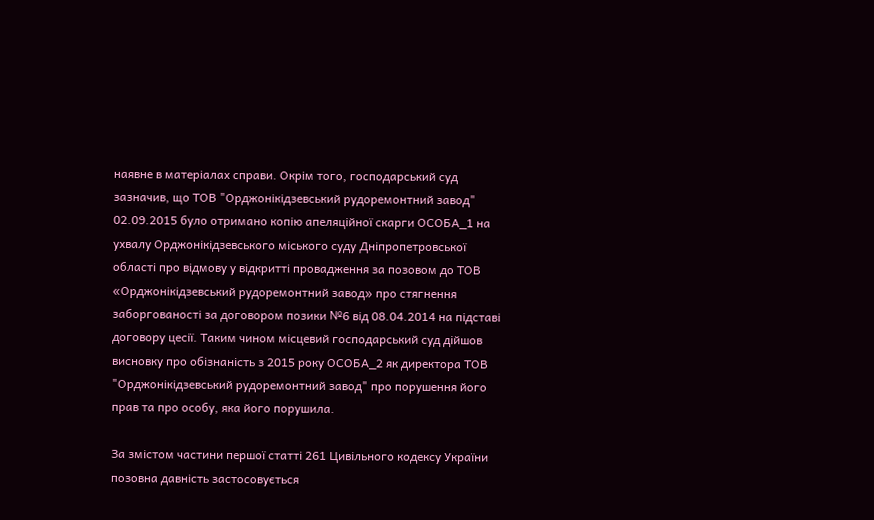наявне в матеріалах справи. Окрім того, господарський суд зазначив, що ТОВ "Орджонікідзевський рудоремонтний завод" 02.09.2015 було отримано копію апеляційної скарги ОСОБА_1 на ухвалу Орджонікідзевського міського суду Дніпропетровської області про відмову у відкритті провадження за позовом до ТОВ «Орджонікідзевський рудоремонтний завод» про стягнення заборгованості за договором позики №6 від 08.04.2014 на підставі договору цесії. Таким чином місцевий господарський суд дійшов висновку про обізнаність з 2015 року ОСОБА_2 як директора ТОВ "Орджонікідзевський рудоремонтний завод" про порушення його прав та про особу, яка його порушила.

За змістом частини першої статті 261 Цивільного кодексу України позовна давність застосовується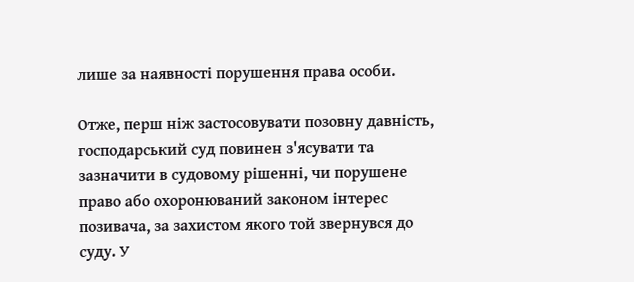лише за наявності порушення права особи.

Отже, перш ніж застосовувати позовну давність, господарський суд повинен з'ясувати та зазначити в судовому рішенні, чи порушене право або охоронюваний законом інтерес позивача, за захистом якого той звернувся до суду. У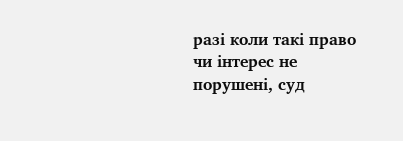разі коли такі право чи інтерес не порушені, суд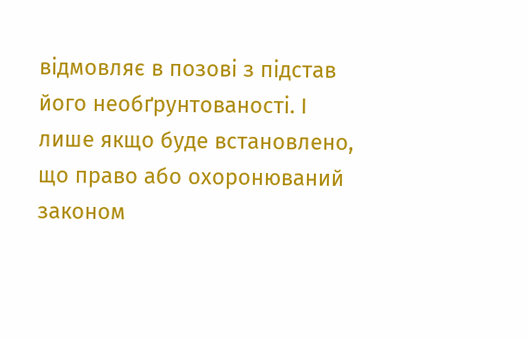відмовляє в позові з підстав його необґрунтованості. І лише якщо буде встановлено, що право або охоронюваний законом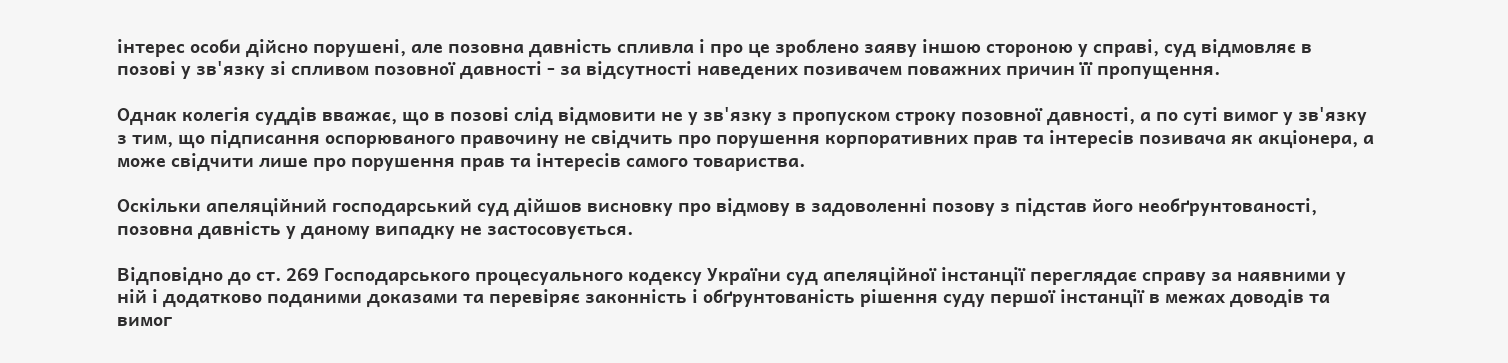інтерес особи дійсно порушені, але позовна давність спливла і про це зроблено заяву іншою стороною у справі, суд відмовляє в позові у зв'язку зі спливом позовної давності - за відсутності наведених позивачем поважних причин її пропущення.

Однак колегія суддів вважає, що в позові слід відмовити не у зв'язку з пропуском строку позовної давності, а по суті вимог у зв'язку з тим, що підписання оспорюваного правочину не свідчить про порушення корпоративних прав та інтересів позивача як акціонера, а може свідчити лише про порушення прав та інтересів самого товариства.

Оскільки апеляційний господарський суд дійшов висновку про відмову в задоволенні позову з підстав його необґрунтованості, позовна давність у даному випадку не застосовується.

Відповідно до ст. 269 Господарського процесуального кодексу України суд апеляційної інстанції переглядає справу за наявними у ній і додатково поданими доказами та перевіряє законність і обґрунтованість рішення суду першої інстанції в межах доводів та вимог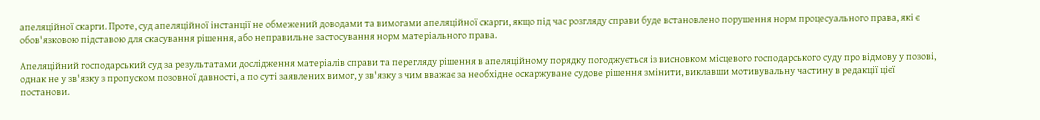апеляційної скарги. Проте, суд апеляційної інстанції не обмежений доводами та вимогами апеляційної скарги, якщо під час розгляду справи буде встановлено порушення норм процесуального права, які є обов'язковою підставою для скасування рішення, або неправильне застосування норм матеріального права.

Апеляційний господарський суд за результатами дослідження матеріалів справи та перегляду рішення в апеляційному порядку погоджується із висновком місцевого господарського суду про відмову у позові, однак не у зв'язку з пропуском позовної давності, а по суті заявлених вимог, у зв'язку з чим вважає за необхідне оскаржуване судове рішення змінити, виклавши мотивувальну частину в редакції цієї постанови.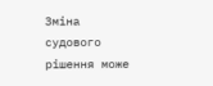Зміна судового рішення може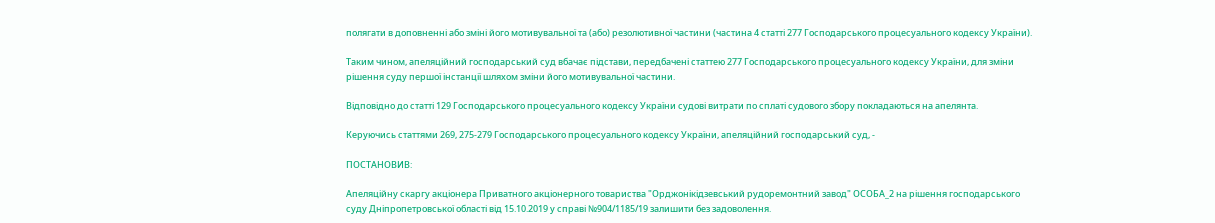полягати в доповненні або зміні його мотивувальної та (або) резолютивної частини (частина 4 статті 277 Господарського процесуального кодексу України).

Таким чином, апеляційний господарський суд вбачає підстави, передбачені статтею 277 Господарського процесуального кодексу України, для зміни рішення суду першої інстанції шляхом зміни його мотивувальної частини.

Відповідно до статті 129 Господарського процесуального кодексу України судові витрати по сплаті судового збору покладаються на апелянта.

Керуючись статтями 269, 275-279 Господарського процесуального кодексу України, апеляційний господарський суд, -

ПОСТАНОВИВ:

Апеляційну скаргу акціонера Приватного акціонерного товариства "Орджонікідзевський рудоремонтний завод" ОСОБА_2 на рішення господарського суду Дніпропетровської області від 15.10.2019 у справі №904/1185/19 залишити без задоволення.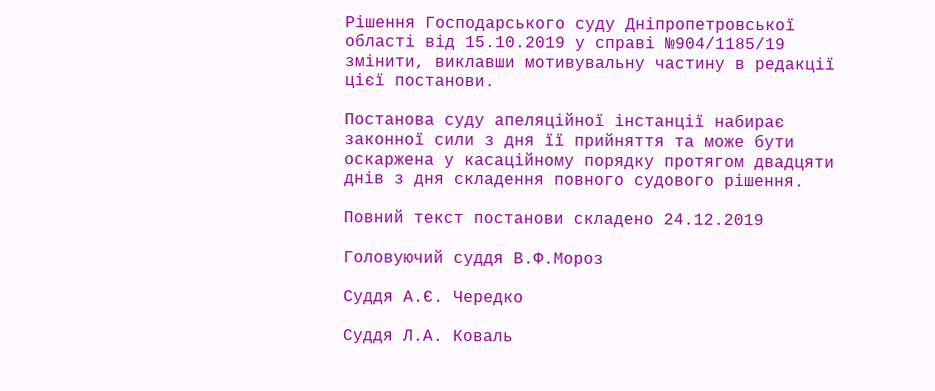Рішення Господарського суду Дніпропетровської області від 15.10.2019 у справі №904/1185/19 змінити, виклавши мотивувальну частину в редакції цієї постанови.

Постанова суду апеляційної інстанції набирає законної сили з дня її прийняття та може бути оскаржена у касаційному порядку протягом двадцяти днів з дня складення повного судового рішення.

Повний текст постанови складено 24.12.2019

Головуючий суддя В.Ф.Мороз

Суддя А.Є. Чередко

Суддя Л.А. Коваль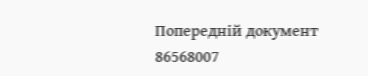Попередній документ
86568007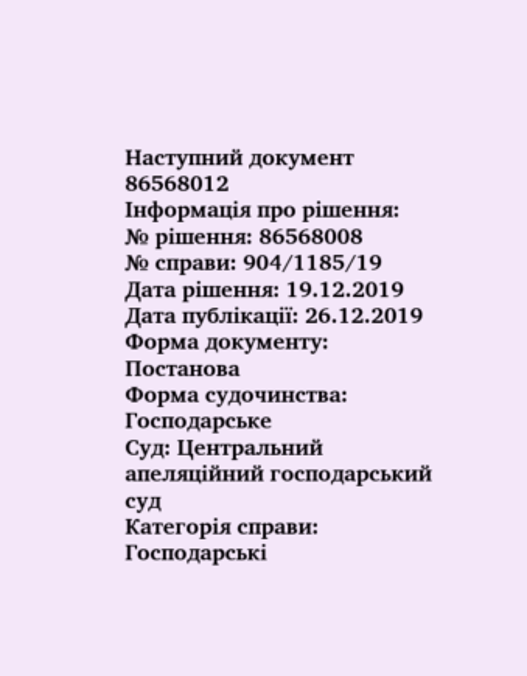Наступний документ
86568012
Інформація про рішення:
№ рішення: 86568008
№ справи: 904/1185/19
Дата рішення: 19.12.2019
Дата публікації: 26.12.2019
Форма документу: Постанова
Форма судочинства: Господарське
Суд: Центральний апеляційний господарський суд
Категорія справи: Господарські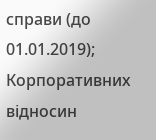справи (до 01.01.2019); Корпоративних відносин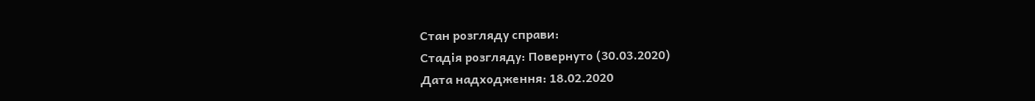Стан розгляду справи:
Стадія розгляду: Повернуто (30.03.2020)
Дата надходження: 18.02.2020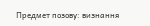Предмет позову: визнання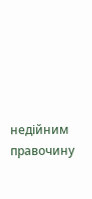недійним правочину